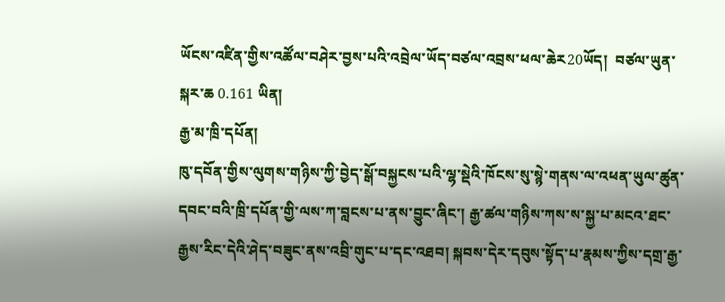ཡོངས་འཛིན་གྱིས་འཚོལ་བཤེར་བྱས་པའི་འབྲེལ་ཡོད་བཙལ་འབྲས་ཕལ་ཆེར20ཡོད།  བཙལ་ཡུན་སྐར་ཆ 0.161 ཡིན།
རྒྱ་མ་ཁྲི་དཔོན།
ཁུ་དབོན་གྱིས་ལུགས་གཉིས་ཀྱི་བྱེད་སྒོ་བསྐྱངས་པའི་ལྷ་སྡེའི་ཁོངས་སུ་སྙེ་གནས་ལ་འཕན་ཡུལ་ཚུན་དབང་བའི་ཁྲི་དཔོན་གྱི་ལས་ཀ་བླངས་པ་ནས་བྱུང་ཞིང་། རྒྱ་ཚལ་གཉིས་ཀས་ས་སྐྱ་པ་མངའ་ཐང་རྒྱས་རིང་དེའི་ཤེད་བཟུང་ནས་འབྲི་གུང་པ་དང་འཐབ། སྐབས་དེར་དབུས་སྟོད་པ་རྣམས་ཀྱིས་དགྲ་རྒྱ་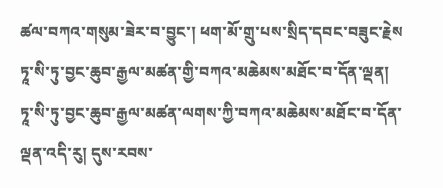ཚལ་བཀའ་གསུམ་ཟེར་བ་བྱུང་། ཕག་མོ་གྲུ་པས་སྲིད་དབང་བཟུང་རྗེས
ཏཱ་སི་ཏུ་བྱང་ཆུབ་རྒྱལ་མཚན་གྱི་བཀའ་མཆེམས་མཐོང་བ་དོན་ལྡན།
ཏཱ་སི་ཏུ་བྱང་ཆུབ་རྒྱལ་མཚན་ལགས་ཀྱི་བཀའ་མཆེམས་མཐོང་བ་དོན་ལྡན་འདི་རུ། དུས་རབས་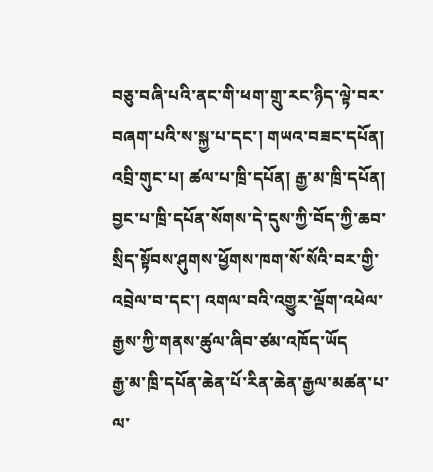བཅུ་བཞི་པའི་ནང་གི་ཕག་གྲུ་རང་ཉིད་ལྟེ་བར་བཞག་པའི་ས་སྐྱ་པ་དང་། གཡའ་བཟང་དཔོན། འབྲི་གུང་པ། ཚལ་པ་ཁྲི་དཔོན། རྒྱ་མ་ཁྲི་དཔོན། བྱང་པ་ཁྲི་དཔོན་སོགས་དེ་དུས་ཀྱི་བོད་ཀྱི་ཆབ་སྲིད་སྟོབས་ཤུགས་ཕྱོགས་ཁག་སོ་སོའི་བར་གྱི་འབྲེལ་བ་དང་། འགལ་བའི་འགྱུར་ལྡོག་འཕེལ་རྒྱས་ཀྱི་གནས་ཚུལ་ཞིབ་ཙམ་འཁོད་ཡོད
རྒྱ་མ་ཁྲི་དཔོན་ཆེན་པོ་རིན་ཆེན་རྒྱལ་མཚན་པ་ལ་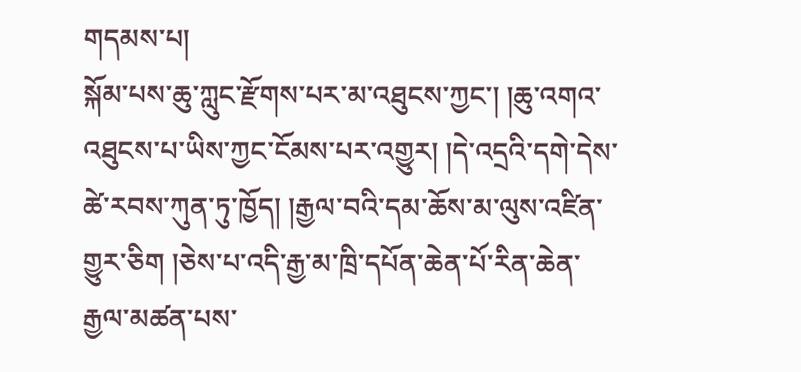གདམས་པ།
སྐོམ་པས་ཆུ་ཀླུང་རྫོགས་པར་མ་འཐུངས་ཀྱང་། །ཆུ་འགའ་འཐུངས་པ་ཡིས་ཀྱང་ངོམས་པར་འགྱུར། །དེ་འདྲའི་དགེ་དེས་ཚེ་རབས་ཀུན་ཏུ་ཁྱོད། །རྒྱལ་བའི་དམ་ཆོས་མ་ལུས་འཛིན་གྱུར་ཅིག །ཅེས་པ་འདི་རྒྱ་མ་ཁྲི་དཔོན་ཆེན་པོ་རིན་ཆེན་རྒྱལ་མཚན་པས་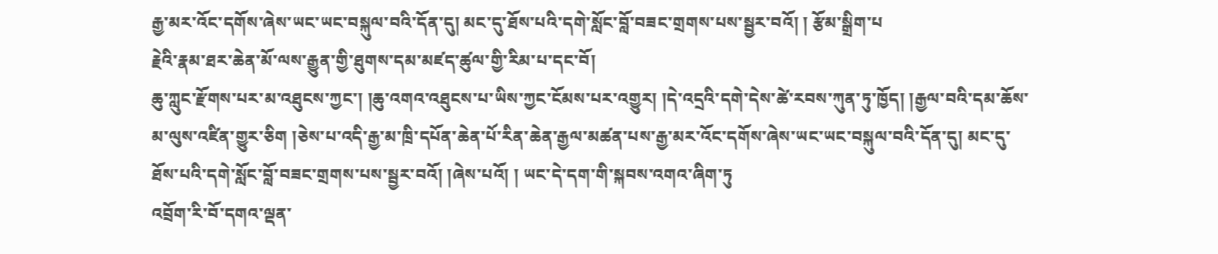རྒྱ་མར་འོང་དགོས་ཞེས་ཡང་ཡང་བསྐུལ་བའི་དོན་དུ། མང་དུ་ཐོས་པའི་དགེ་སློང་བློ་བཟང་གྲགས་པས་སྦྱར་བའོ། ། རྩོམ་སྒྲིག་པ
རྗེའི་རྣམ་ཐར་ཆེན་མོ་ལས་རྒྱུན་གྱི་ཐུགས་དམ་མཛད་ཚུལ་གྱི་རིམ་པ་དང་བོ།
ཆུ་ཀླུང་རྫོགས་པར་མ་འཐུངས་ཀྱང་། །ཆུ་འགའ་འཐུངས་པ་ཡིས་ཀྱང་ངོམས་པར་འགྱུར། །དེ་འདྲའི་དགེ་དེས་ཚེ་རབས་ཀུན་ཏུ་ཁྱོད། །རྒྱལ་བའི་དམ་ཆོས་མ་ལུས་འཛིན་གྱུར་ཅིག །ཅེས་པ་འདི་རྒྱ་མ་ཁྲི་དཔོན་ཆེན་པོ་རིན་ཆེན་རྒྱལ་མཚན་པས་རྒྱ་མར་འོང་དགོས་ཞེས་ཡང་ཡང་བསྐུལ་བའི་དོན་དུ། མང་དུ་ཐོས་པའི་དགེ་སློང་བློ་བཟང་གྲགས་པས་སྦྱར་བའོ། །ཞེས་པའོ། ། ཡང་དེ་དག་གི་སྐབས་འགའ་ཞིག་ཏུ
འབྲོག་རི་བོ་དགའ་ལྡན་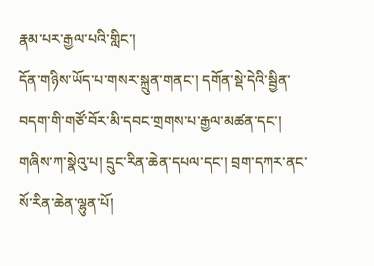རྣམ་པར་རྒྱལ་པའི་གླིང་།
དོན་གཉིས་ཡོད་པ་གསར་སྐྲུན་གནང་། དགོན་སྡེ་དེའི་སྦྱིན་བདག་གི་གཙོ་བོར་མི་དབང་གྲགས་པ་རྒྱལ་མཚན་དང་། གཞིས་ཀ་སྣེའུ་པ། དྲུང་རིན་ཆེན་དཔལ་དང་། བྲག་དཀར་ནང་སོ་རིན་ཆེན་ལྷུན་པོ།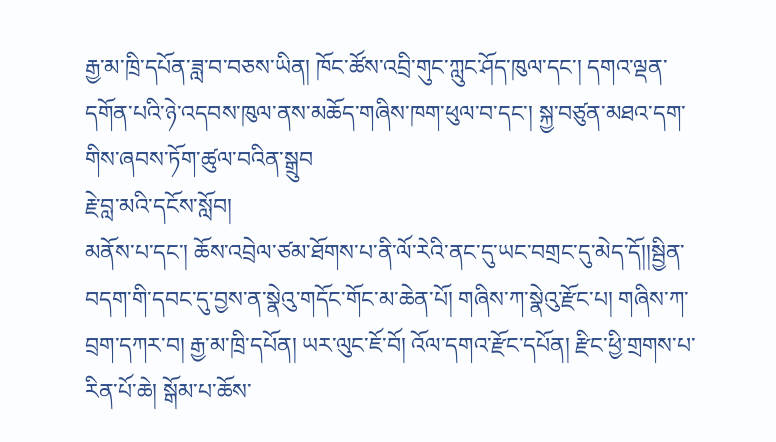རྒྱ་མ་ཁྲི་དཔོན་ཟླ་བ་བཅས་ཡིན། ཁོང་ཚོས་འབྲི་གུང་ཀླུང་ཤོད་ཁུལ་དང་། དགའ་ལྡན་དགོན་པའི་ཉེ་འདབས་ཁུལ་ནས་མཆོད་གཞིས་ཁག་ཕུལ་བ་དང་། སྐྱ་བཙུན་མཐའ་དག་གིས་ཞབས་ཏོག་ཚུལ་བའིན་སྒྲུབ
རྗེ་བླ་མའི་དངོས་སློབ།
མནོས་པ་དང་། ཆོས་འབྲེལ་ཙམ་ཐོགས་པ་ནི་ལོ་རེའི་ནང་དུ་ཡང་བགྲང་དུ་མེད་དོ།།སྦྱིན་བདག་གི་དབང་དུ་བྱས་ན་སྣེའུ་གདོང་གོང་མ་ཆེན་པོ། གཞིས་ཀ་སྣེའུ་རྫོང་པ། གཞིས་ཀ་བྲག་དཀར་བ། རྒྱ་མ་ཁྲི་དཔོན། ཡར་ལུང་ཇོ་བོ། འོལ་དགའ་རྫོང་དཔོན། རྫིང་ཕྱི་གྲགས་པ་རིན་པོ་ཆེ། སྒོམ་པ་ཆོས་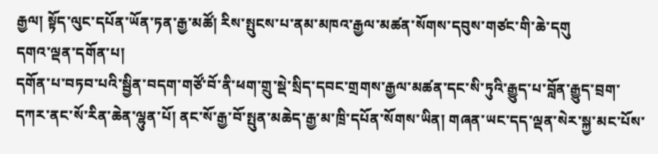རྒྱལ། སྟོད་ལུང་དཔོན་ཡོན་ཏན་རྒྱ་མཚོ། རིས་སྤུངས་པ་ནམ་མཁའ་རྒྱལ་མཚན་སོགས་དབུས་གཙང་གི་ཆེ་དགུ
དགའ་ལྡན་དགོན་པ།
དགོན་པ་བཏབ་པའི་སྦྱིན་བདག་གཙོ་བོ་ནི་ཕག་གྲུ་སྡེ་སྲིད་དབང་གྲགས་རྒྱལ་མཚན་དང་སི་ཏུའི་རྒྱུད་པ་བློན་རྒྱུད་བྲག་དཀར་ནང་སོ་རིན་ཆེན་ལྷུན་པོ། ནང་སོ་རྒྱ་བོ་སྤུན་མཆེད་རྒྱ་མ་ཁྲི་དཔོན་སོགས་ཡིན། གཞན་ཡང་དད་ལྡན་སེར་སྐྱ་མང་པོས་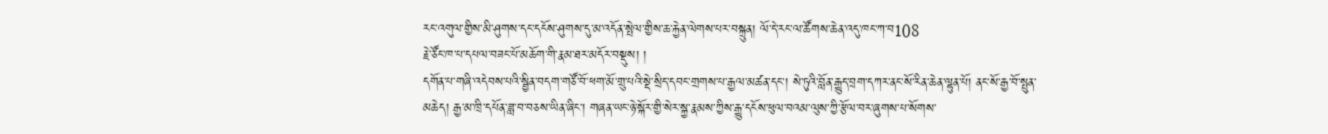རང་འགུལ་གྱིས་མི་ཤུགས་དང་དངོས་ཤུགས་དུ་མ་འདོན་སྤེལ་གྱིས་ཆ་རྐྱེན་ལེགས་པར་བསྐྲུན། ལོ་དེ་རང་ལ་ཚོགས་ཆེན་འདུ་ཁང་ཀ་བ108
རྗེ་ཙོང་ཁ་པ་དཔལ་བཟང་པོ་མཆོག་གི་རྣམ་ཐར་མདོར་བསྡུས། །
དགོན་པ་གཞི་འདེབས་པའི་སྦྱིན་བདག་གཙོ་བོ་ཕག་མོ་གྲུ་པའི་སྡེ་སྲིད་དབང་གྲགས་པ་རྒྱལ་མཚན་དང་། སེ་ཏུའི་བློན་རྒྱུད་བྲག་དཀར་ནང་སོ་རིན་ཆེན་ལྷུན་པོ། ནང་སོ་རྒྱ་བོ་སྤུན་མཆེད། རྒྱ་མ་ཁྲི་དཔོན་ཟླ་བ་བཅས་ཡིན་ཞིང་། གཞན་ཡང་ཉེ་སྐོར་གྱི་སེར་སྐྱ་རྣམས་ཀྱིས་རྒྱུ་དངོས་ཕུལ་བའམ་ལུས་ཀྱི་རྩོལ་བར་ཞུགས་པ་སོགས་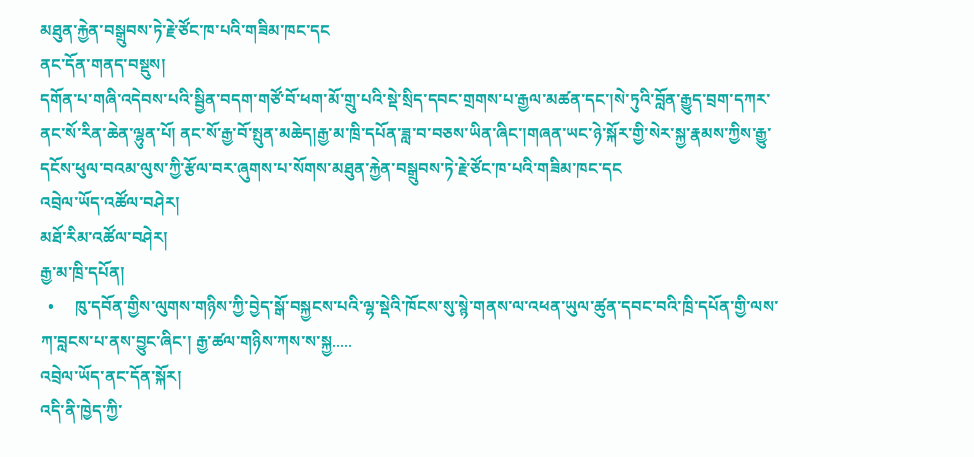མཐུན་རྐྱེན་བསྒྲུབས་ཏེ་རྗེ་ཙོང་ཁ་པའི་གཟིམ་ཁང་དང
ནང་དོན་གནད་བསྡུས།
དགོན་པ་གཞི་འདེབས་པའི་སྦྱིན་བདག་གཙོ་བོ་ཕག་མོ་གྲུ་པའི་སྡེ་སྲིད་དབང་གྲགས་པ་རྒྱལ་མཚན་དང་།སེ་ཏུའི་བློན་རྒྱུད་བྲག་དཀར་ནང་སོ་རིན་ཆེན་ལྷུན་པོ། ནང་སོ་རྒྱ་བོ་སྤུན་མཆེད།རྒྱ་མ་ཁྲི་དཔོན་ཟླ་བ་བཅས་ཡིན་ཞིང་།གཞན་ཡང་ཉེ་སྐོར་གྱི་སེར་སྐྱ་རྣམས་ཀྱིས་རྒྱུ་དངོས་ཕུལ་བའམ་ལུས་ཀྱི་རྩོལ་བར་ཞུགས་པ་སོགས་མཐུན་རྐྱེན་བསྒྲུབས་ཏེ་རྗེ་ཙོང་ཁ་པའི་གཟིམ་ཁང་དང
འབྲེལ་ཡོད་འཚོལ་བཤེར།
མཐོ་རིམ་འཚོལ་བཤེར།
རྒྱ་མ་ཁྲི་དཔོན།
  •     ཁུ་དབོན་གྱིས་ལུགས་གཉིས་ཀྱི་བྱེད་སྒོ་བསྐྱངས་པའི་ལྷ་སྡེའི་ཁོངས་སུ་སྙེ་གནས་ལ་འཕན་ཡུལ་ཚུན་དབང་བའི་ཁྲི་དཔོན་གྱི་ལས་ཀ་བླངས་པ་ནས་བྱུང་ཞིང་། རྒྱ་ཚལ་གཉིས་ཀས་ས་སྐྱ.....
འབྲེལ་ཡོད་ནང་དོན་སྐོར།
འདི་ནི་ཁྱེད་ཀྱི་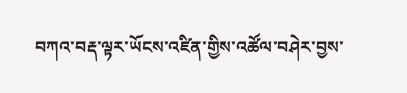བཀའ་བརྡ་ལྟར་ཡོངས་འཛིན་གྱིས་འཚོལ་བཤེར་བྱས་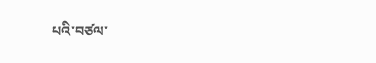པའི་བཙལ་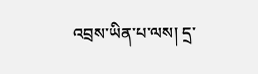འབྲས་ཡིན་པ་ལས། དྲ་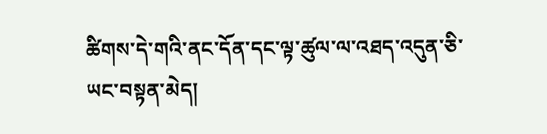ཚིགས་དེ་གའི་ནང་དོན་དང་ལྟ་ཚུལ་ལ་འཐད་འདུན་ཅི་ཡང་བསྟན་མེད།